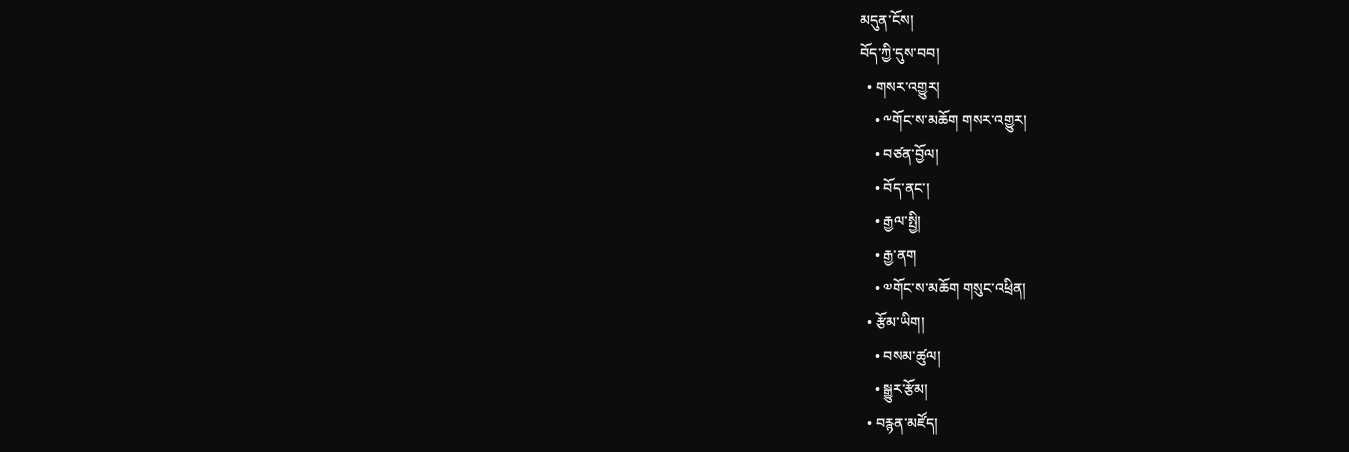མདུན་ངོས།
བོད་ཀྱི་དུས་བབ།
  • གསར་འགྱུར།
    • ༸གོང་ས་མཆོག གསར་འགྱུར།
    • བཙན་བྱོལ།
    • བོད་ནང་།
    • རྒྱལ་སྤྱི།
    • རྒྱ་ནག
    • ༧གོང་ས་མཆོག གསུང་འཕྲིན།
  • རྩོམ་ཡིག།
    • བསམ་ཚུལ།
    • སྒྱུར་རྩོམ།
  • བརྙན་མཛོད།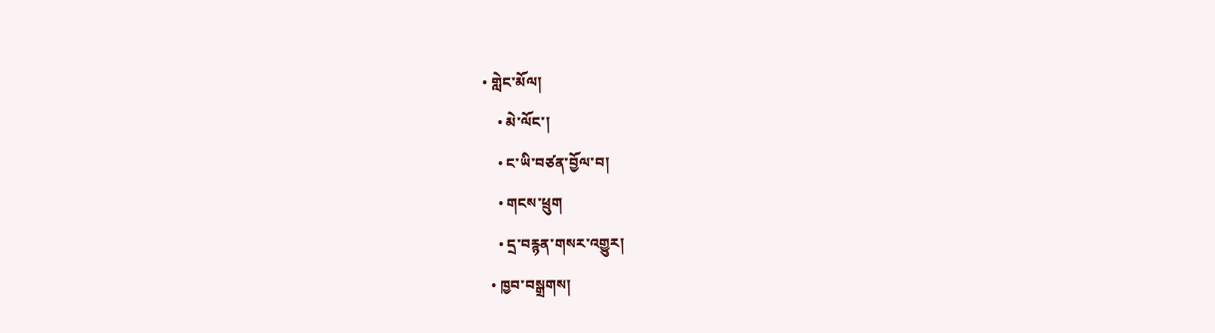• གླེང་མོལ།
    • མེ་ལོང་།
    • ང་ཡི་བཙན་བྱོལ་བ།
    • གངས་ཕྲུག
    • དྲ་བརྙན་གསར་འགྱུར།
  • ཁྱབ་བསྒྲགས།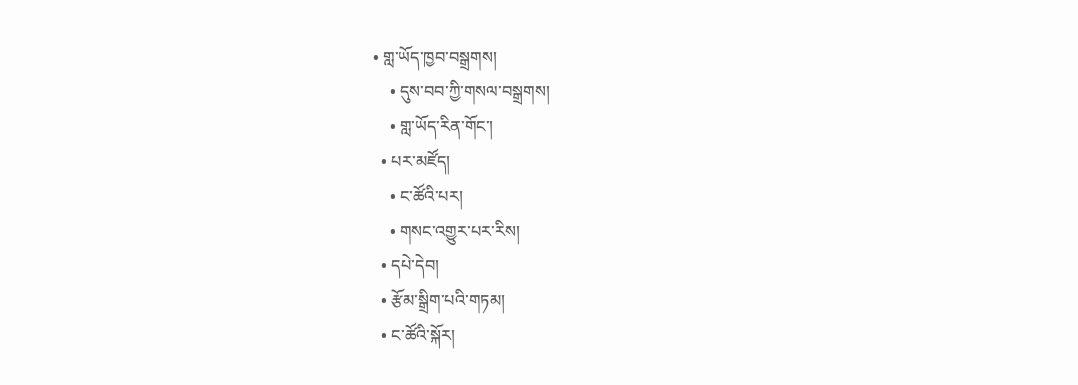• གླ་ཡོད་ཁྱབ་བསྒྲགས།
    • དུས་བབ་ཀྱི་གསལ་བསྒྲགས།
    • གླ་ཡོད་རིན་གོང་།
  • པར་མཛོད།
    • ང་ཚོའི་པར།
    • གསང་འགྱུར་པར་རིས།
  • དཔེ་དེབ།
  • རྩོམ་སྒྲིག་པའི་གཏམ།
  • ང་ཚོའི་སྐོར།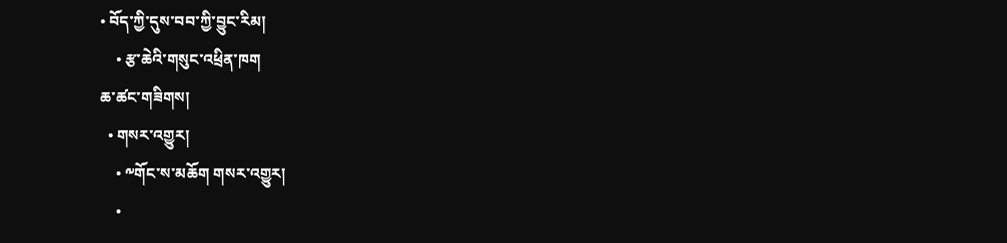• བོད་ཀྱི་དུས་བབ་ཀྱི་བྱུང་རིམ།
    • རྩ་ཆེའི་གསུང་འཕྲིན་ཁག
ཆ་ཚང་གཟིགས།
  • གསར་འགྱུར།
    • ༸གོང་ས་མཆོག གསར་འགྱུར།
    •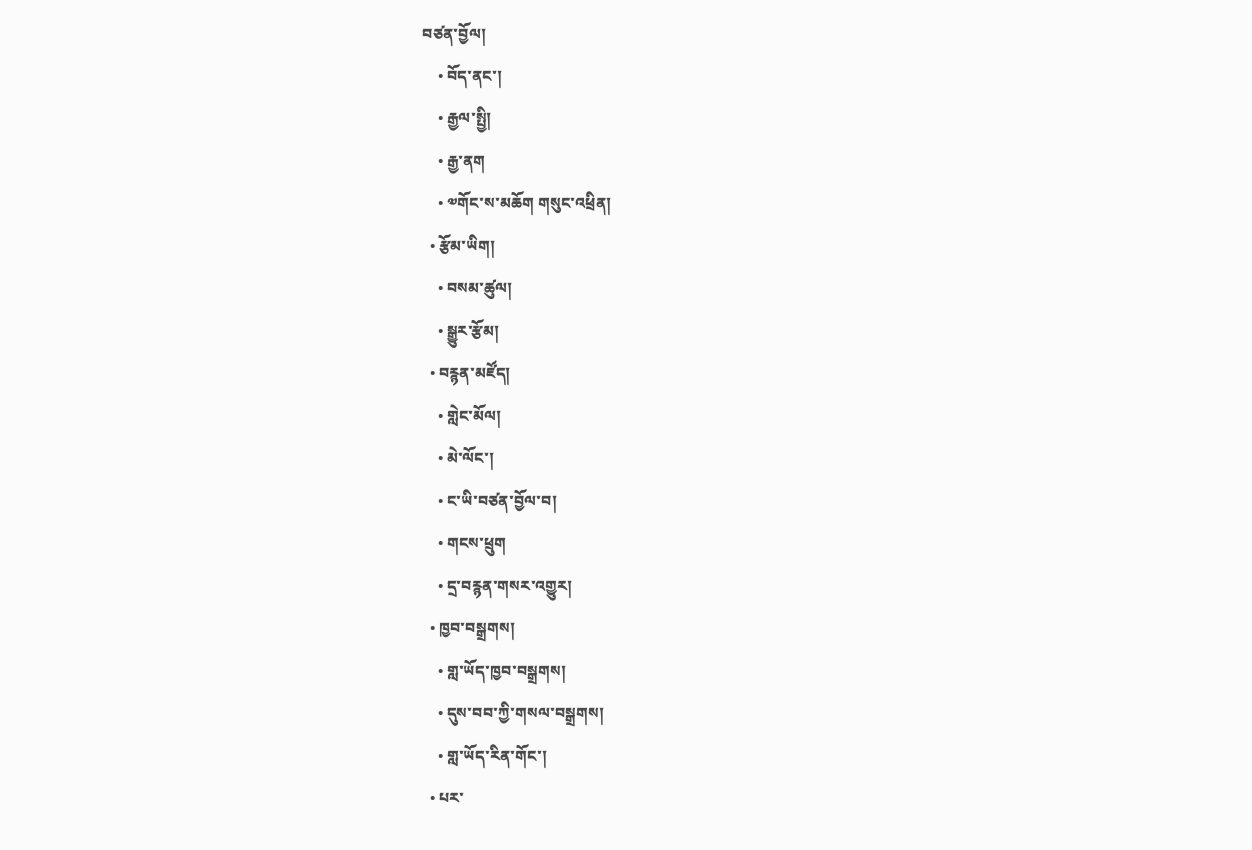བཙན་བྱོལ།
    • བོད་ནང་།
    • རྒྱལ་སྤྱི།
    • རྒྱ་ནག
    • ༧གོང་ས་མཆོག གསུང་འཕྲིན།
  • རྩོམ་ཡིག།
    • བསམ་ཚུལ།
    • སྒྱུར་རྩོམ།
  • བརྙན་མཛོད།
    • གླེང་མོལ།
    • མེ་ལོང་།
    • ང་ཡི་བཙན་བྱོལ་བ།
    • གངས་ཕྲུག
    • དྲ་བརྙན་གསར་འགྱུར།
  • ཁྱབ་བསྒྲགས།
    • གླ་ཡོད་ཁྱབ་བསྒྲགས།
    • དུས་བབ་ཀྱི་གསལ་བསྒྲགས།
    • གླ་ཡོད་རིན་གོང་།
  • པར་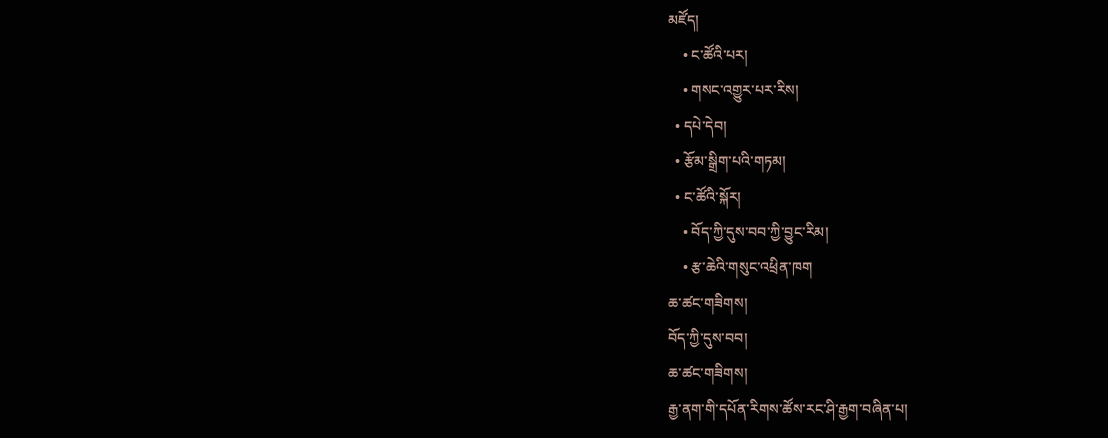མཛོད།
    • ང་ཚོའི་པར།
    • གསང་འགྱུར་པར་རིས།
  • དཔེ་དེབ།
  • རྩོམ་སྒྲིག་པའི་གཏམ།
  • ང་ཚོའི་སྐོར།
    • བོད་ཀྱི་དུས་བབ་ཀྱི་བྱུང་རིམ།
    • རྩ་ཆེའི་གསུང་འཕྲིན་ཁག
ཆ་ཚང་གཟིགས།
བོད་ཀྱི་དུས་བབ།
ཆ་ཚང་གཟིགས།
རྒྱ་ནག་གི་དཔོན་རིགས་ཚོས་རང་ཤི་རྒྱག་བཞིན་པ།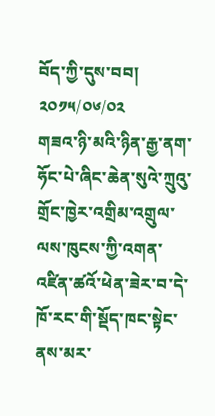བོད་ཀྱི་དུས་བབ།
༢༠༡༥/༠༦/༠༢
གཟའ་ཉི་མའི་ཉིན་རྒྱ་ནག་ཧོང་པེ་ཞིང་ཆེན་སུའེ་ཀྲུའུ་གྲོང་ཁྱེར་འགྲིམ་འགྲུལ་ལས་ཁུངས་ཀྱི་འགན་འཛིན་ཚའོ་ཕེན་ཟེར་བ་དེ་ཁོ་རང་གི་སྡོད་ཁང་སྟེང་ནས་མར་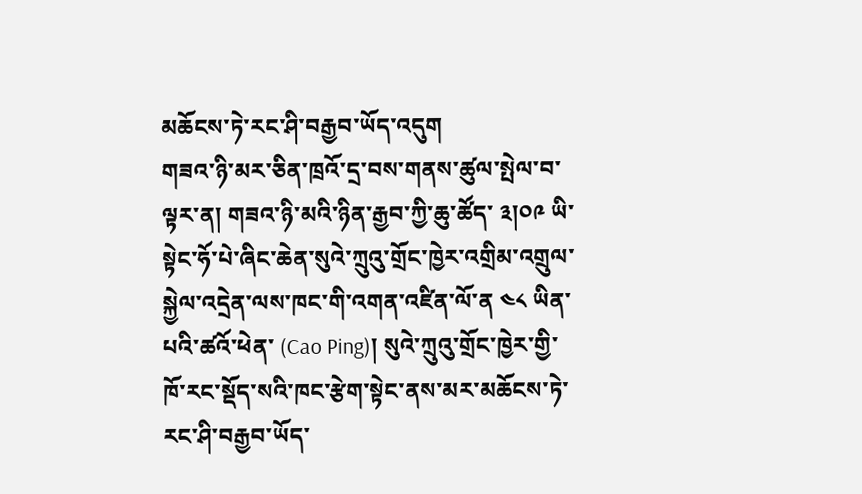མཆོངས་ཏེ་རང་ཤི་བརྒྱབ་ཡོད་འདུག
གཟའ་ཉི་མར་ཅིན་ཁྲའོ་དྲ་བས་གནས་ཚུལ་སྤེལ་བ་ལྟར་ན། གཟའ་ཉི་མའི་ཉིན་རྒྱབ་ཀྱི་ཆུ་ཚོད་ ༣།༠༩ ཡི་སྟེང་ཧོ་པེ་ཞིང་ཆེན་སུའེ་ཀྲུའུ་གྲོང་ཁྱེར་འགྲིམ་འགྲུལ་སྐྱེལ་འདྲེན་ལས་ཁང་གི་འགན་འཛིན་ལོ་ན ༤༨ ཡིན་པའི་ཚའོ་ཕེན་ (Cao Ping)། སུའེ་ཀྲུའུ་གྲོང་ཁྱེར་གྱི་ཁོ་རང་སྡོད་སའི་ཁང་རྩེག་སྟེང་ནས་མར་མཆོངས་ཏེ་རང་ཤི་བརྒྱབ་ཡོད་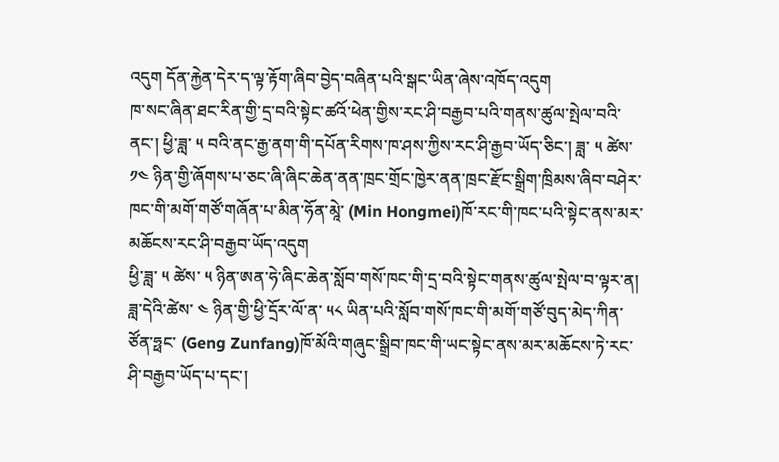འདུག དོན་རྐྱེན་དེར་ད་ལྟ་རྟོག་ཞིབ་བྱེད་བཞིན་པའི་སྒང་ཡིན་ཞེས་འཁོད་འདུག
ཁ་སང་ཞིན་ཐང་རིན་གྱི་དྲ་བའི་སྟེང་ཚའོ་ཕེན་གྱིས་རང་ཤི་བརྒྱབ་པའི་གནས་ཚུལ་སྤེལ་བའི་ནང་། ཕྱི་ཟླ་ ༥ བའི་ནང་རྒྱ་ནག་གི་དཔོན་རིགས་ཁ་ཤས་ཀྱིས་རང་ཤི་རྒྱབ་ཡོད་ཅིང་། ཟླ་ ༥ ཚེས་ ༡༤ ཉིན་གྱི་ཞོགས་པ་ཅང་ཞི་ཞིང་ཆེན་ནན་ཁྲང་གྲོང་ཁྱེར་ནན་ཁྲང་རྫོང་སྒྲིག་ཁྲིམས་ཞིབ་བཤེར་ཁང་གི་མགོ་གཙོ་གཞོན་པ་མིན་ཧོན་མཱེ་ (Min Hongmei)ཁོ་རང་གི་ཁང་པའི་སྟེང་ནས་མར་མཆོངས་རང་ཤི་བརྒྱབ་ཡོད་འདུག
ཕྱི་ཟླ་ ༥ ཚེས་ ༥ ཉིན་ཨན་ཧེ་ཞིང་ཆེན་སློབ་གསོ་ཁང་གི་དྲ་བའི་སྟེང་གནས་ཚུལ་སྤེལ་བ་ལྟར་ན། ཟླ་དེའི་ཚེས་ ༤ ཉིན་གྱི་ཕྱི་དྲོར་ལོ་ན་ ༥༨ ཡིན་པའི་སློབ་གསོ་ཁང་གི་མགོ་གཙོ་བུད་མེད་ཀིན་ཙོན་ཧྥང་ (Geng Zunfang)ཁོ་མོའི་གཞུང་སྒྲིབ་ཁང་གི་ཡང་སྟེང་ནས་མར་མཆོངས་ཏེ་རང་ཤི་བརྒྱབ་ཡོད་པ་དང་།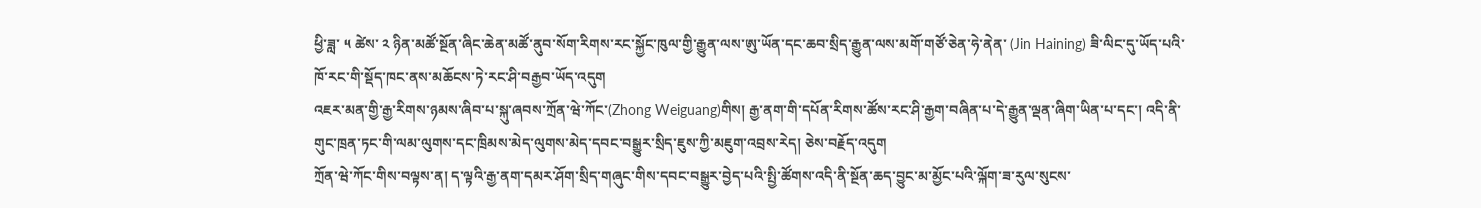ཕྱི་ཟླ་ ༥ ཚེས་ ༢ ཉིན་མཚོ་སྔོན་ཞིང་ཆེན་མཚོ་ནུབ་སོག་རིགས་རང་སྐྱོང་ཁུལ་གྱི་རྒྱུན་ལས་ཨུ་ཡོན་དང་ཆབ་སྲིད་རྒྱུན་ལས་མགོ་གཙོ་ཅེན་ཧེ་ནེན་ (Jin Haining) ཟི་ལིང་དུ་ཡོད་པའི་ཁོ་རང་གི་སྡོད་ཁང་ནས་མཆོངས་ཏེ་རང་ཤི་བརྒྱབ་ཡོད་འདུག
འཇར་མན་གྱི་རྒྱ་རིགས་ཉམས་ཞིབ་པ་སྐུ་ཞབས་ཀྲོན་ཝེ་ཀོང་(Zhong Weiguang)གིས། རྒྱ་ནག་གི་དཔོན་རིགས་ཚོས་རང་ཤི་རྒྱག་བཞིན་པ་དེ་རྒྱུན་ལྡན་ཞིག་ཡིན་པ་དང་། འདི་ནི་གུང་ཁྲན་ཏང་གི་ལམ་ལུགས་དང་ཁྲིམས་མེད་ལུགས་མེད་དབང་བསྒྱུར་སྲིད་ཇུས་ཀྱི་མཇུག་འབྲས་རེད། ཅེས་བརྗོད་འདུག
ཀྲོན་ཝེ་ཀོང་གིས་བལྟས་ན། ད་ལྟའི་རྒྱ་ནག་དམར་ཤོག་སྲིད་གཞུང་གིས་དབང་བསྒྱུར་བྱེད་པའི་སྤྱི་ཚོགས་འདི་ནི་སྔོན་ཆད་བྱུང་མ་མྱོང་པའི་ལྐོག་ཟ་རུལ་སུངས་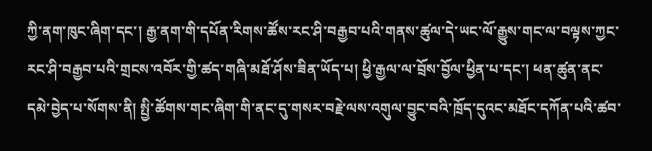ཀྱི་ནག་ཁུང་ཞིག་དང་། རྒྱ་ནག་གི་དཔོན་རིགས་ཚོས་རང་ཤི་བརྒྱབ་པའི་གནས་ཚུལ་དེ་ཡང་ལོ་རྒྱུས་གང་ལ་བལྟས་ཀྱང་རང་ཤི་བརྒྱབ་པའི་གྲངས་འབོར་གྱི་ཚད་གཞི་མཐོ་ཤོས་ཟིན་ཡོད་པ། ཕྱི་རྒྱལ་ལ་བྲོས་བྱོལ་ཕྱིན་པ་དང་། ཕན་ཚུན་ནང་དམེ་བྱེད་པ་སོགས་ནི། སྤྱི་ཚོགས་གང་ཞིག་གི་ནང་དུ་གསར་བརྗེ་ལས་འགུལ་བྱུང་བའི་ཁྲོད་དུའང་མཐོང་དཀོན་པའི་ཚབ་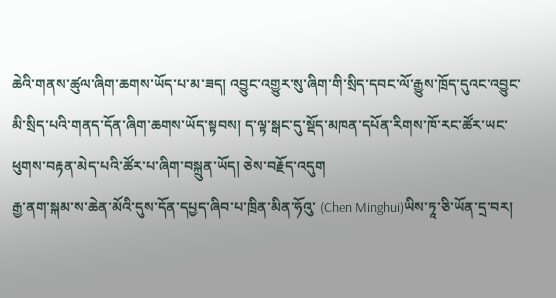ཆེའི་གནས་ཚུལ་ཞིག་ཆགས་ཡོད་པ་མ་ཟད། འབྱུང་འགྱུར་སུ་ཞིག་གི་སྲིད་དབང་ལོ་རྒྱུས་ཁྲོད་དུའང་འབྱུང་མི་སྲིད་པའི་གནད་དོན་ཞིག་ཆགས་ཡོད་སྟབས། ད་ལྟ་སྒང་དུ་སྡོད་མཁན་དཔོན་རིགས་ཁོ་རང་ཚོར་ཡང་ཕུགས་བརྟན་མེད་པའི་ཚོར་པ་ཞིག་བསྐྲུན་ཡོད། ཅེས་བརྗོད་འདུག
རྒྱ་ནག་སྐམ་ས་ཆེན་མོའི་དུས་དོན་དཔྱད་ཞིབ་པ་ཁྲིན་མིན་ཧོའུ་ (Chen Minghui)ཡིས་ཏཱ་ཅི་ཡོན་དྲ་བར།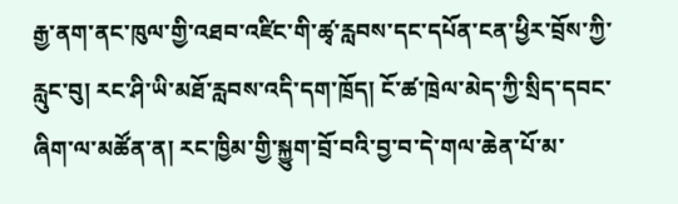རྒྱ་ནག་ནང་ཁུལ་གྱི་འཐབ་འཛིང་གི་ཚྭ་རླབས་དང་དཔོན་ངན་ཕྱིར་བྲོས་ཀྱི་རླུང་བུ། རང་ཤི་ཡི་མཐོ་རླབས་འདི་དག་ཁྲོད། ངོ་ཚ་ཁྲེལ་མེད་ཀྱི་སྲིད་དབང་ཞིག་ལ་མཚོན་ན། རང་ཁྱིམ་གྱི་སྐྱུག་བྲོ་བའི་བྱ་བ་དེ་གལ་ཆེན་པོ་མ་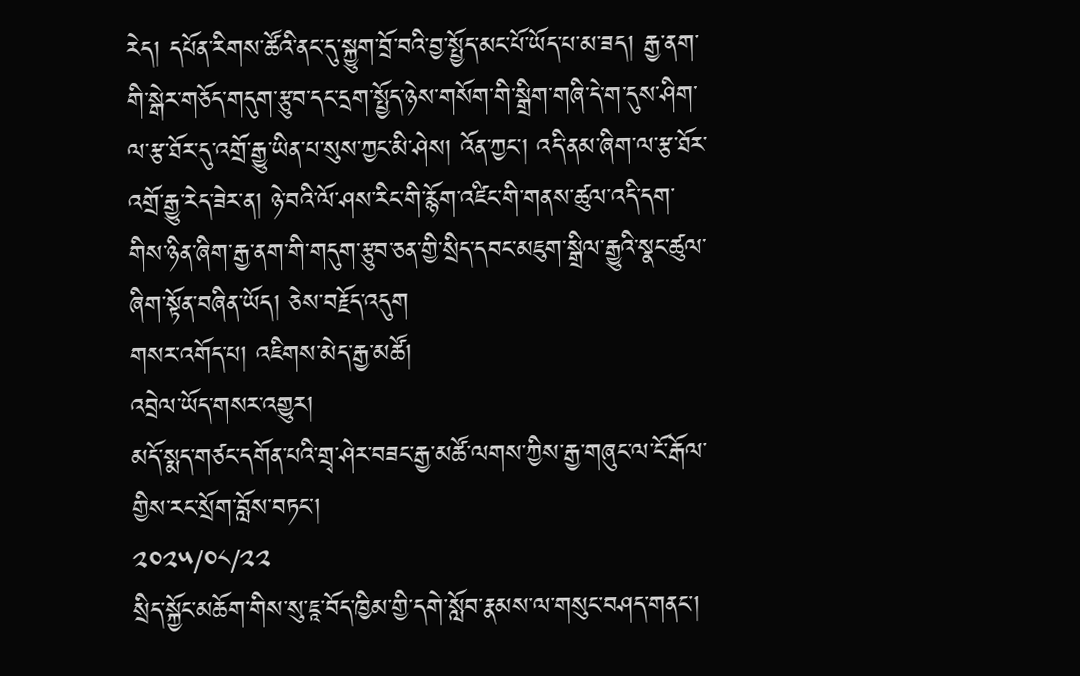རེད། དཔོན་རིགས་ཚོའི་ནང་དུ་སྐྱུག་བྲོ་བའི་བྱ་སྤྱོད་མང་པོ་ཡོད་པ་མ་ཟད། རྒྱ་ནག་གི་སྒེར་གཅོད་གདུག་རྩུབ་དང་དྲག་སྤྱོད་ཉེས་གསོག་གི་སྒྲིག་གཞི་དེ་ག་དུས་ཤིག་ལ་རྩ་ཐོར་དུ་འགྲོ་རྒྱུ་ཡིན་པ་སུས་ཀྱང་མི་ཤེས། འོན་ཀྱང་། འདི་ནམ་ཞིག་ལ་རྩ་ཐོར་འགྲོ་རྒྱུ་རེད་ཟེར་ན། ཉེ་བའི་ལོ་ཤས་རིང་གི་རྙོག་འཛིང་གི་གནས་ཚུལ་འདི་དག་གིས་ཉིན་ཞིག་རྒྱ་ནག་གི་གདུག་རྩུབ་ཅན་གྱི་སྲིད་དབང་མཇུག་སྒྲིལ་རྒྱུའི་སྣང་ཚུལ་ཞིག་སྟོན་བཞིན་ཡོད། ཅེས་བརྗོད་འདུག
གསར་འགོད་པ། འཇིགས་མེད་རྒྱ་མཚོ།
འབྲེལ་ཡོད་གསར་འགྱུར།
མདོ་སྨད་གཙང་དགོན་པའི་གྲྭ་ཤེར་བཟང་རྒྱ་མཚོ་ལགས་ཀྱིས་རྒྱ་གཞུང་ལ་ངོ་རྒོལ་གྱིས་རང་སྲོག་བློས་བཏང་།
༢༠༢༥/༠༨/༢༢
སྲིད་སྐྱོང་མཆོག་གིས་སུ་ཇཱ་བོད་ཁྱིམ་གྱི་དགེ་སློབ་རྣམས་ལ་གསུང་བཤད་གནང་།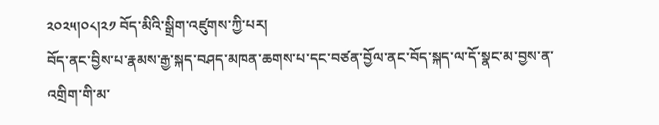༢༠༢༥།༠༨།༢༡ བོད་མིའི་སྒྲིག་འཛུགས་ཀྱི་པར།
བོད་ནང་བྱིས་པ་རྣམས་རྒྱ་སྐད་བཤད་མཁན་ཆགས་པ་དང་བཙན་བྱོལ་ནང་བོད་སྐད་ལ་དོ་སྣང་མ་བྱས་ན་འགྲིག་གི་མ་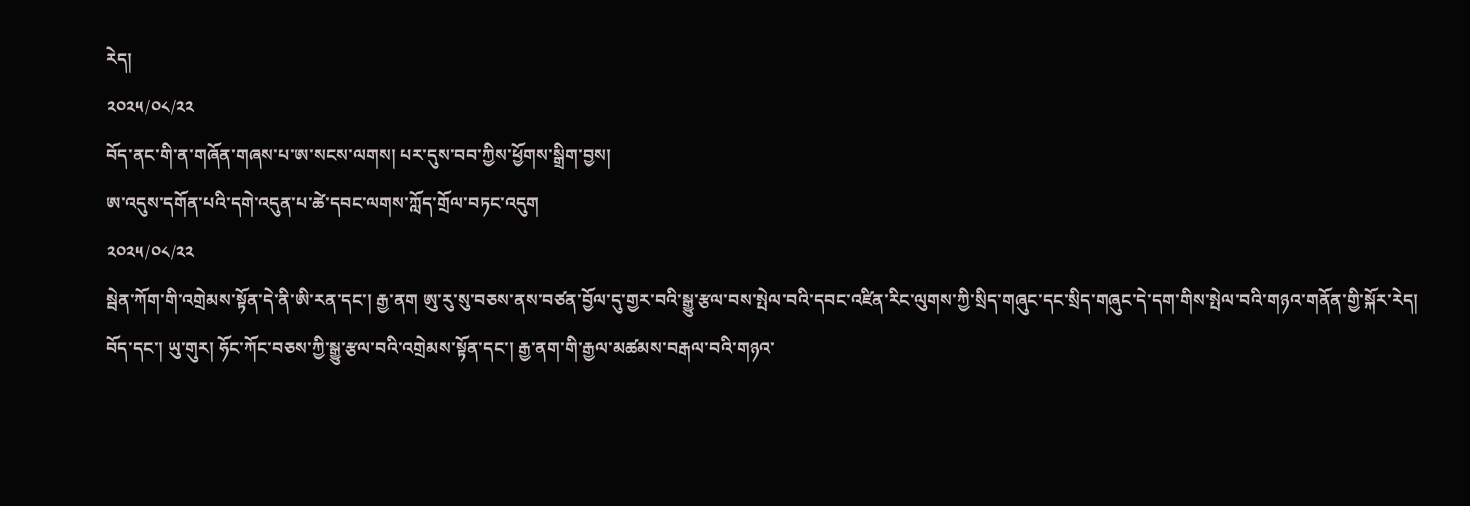རེད།
༢༠༢༥/༠༨/༢༢
བོད་ནང་གི་ན་གཞོན་གཞས་པ་ཨ་སངས་ལགས། པར་དུས་བབ་ཀྱིས་ཕྱོགས་སྒྲིག་བྱས།
ཨ་འདུས་དགོན་པའི་དགེ་འདུན་པ་ཚེ་དབང་ལགས་ཀློད་གྲོལ་བཏང་འདུག
༢༠༢༥/༠༨/༢༢
སྦེན་ཀོག་གི་འགྲེམས་སྟོན་དེ་ནི་ཨི་རན་དང་། རྒྱ་ནག ཨུ་རུ་སུ་བཅས་ནས་བཙན་བྱོལ་དུ་གྱར་བའི་སྒྱུ་རྩལ་བས་སྤེལ་བའི་དབང་འཛིན་རིང་ལུགས་ཀྱི་སྲིད་གཞུང་དང་སྲིད་གཞུང་དེ་དག་གིས་སྤེལ་བའི་གཉའ་གནོན་གྱི་སྐོར་རེད།
བོད་དང་། ཡུ་གུར། ཧོང་ཀོང་བཅས་ཀྱི་སྒྱུ་རྩལ་བའི་འགྲེམས་སྟོན་དང་། རྒྱ་ནག་གི་རྒྱལ་མཚམས་བརྒལ་བའི་གཉའ་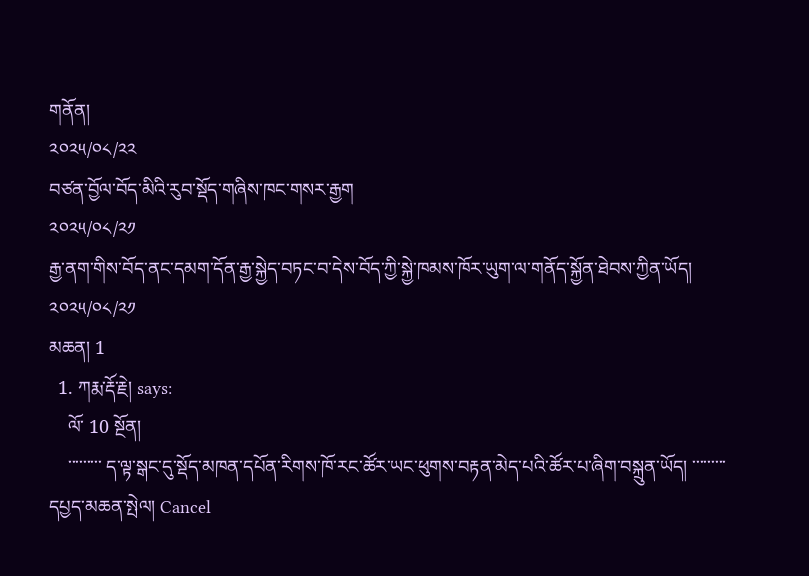གནོན།
༢༠༢༥/༠༨/༢༢
བཙན་བྱོལ་བོད་མིའི་རུབ་སྡོད་གཞིས་ཁང་གསར་རྒྱག
༢༠༢༥/༠༨/༢༡
རྒྱ་ནག་གིས་བོད་ནང་དམག་དོན་རྒྱ་སྐྱེད་བཏང་བ་དེས་བོད་ཀྱི་སྐྱེ་ཁམས་ཁོར་ཡུག་ལ་གནོད་སྐྱོན་ཐེབས་ཀྱིན་ཡོད།
༢༠༢༥/༠༨/༢༡
མཆན། 1
  1. ཀརྨ་རྡོ་རྗེ། says:
    ལོ་ 10 སྔོན།
    ་་་་་་་་་ ད་ལྟ་སྒང་དུ་སྡོད་མཁན་དཔོན་རིགས་ཁོ་རང་ཚོར་ཡང་ཕུགས་བརྟན་མེད་པའི་ཚོར་པ་ཞིག་བསྐྲུན་ཡོད། ་་་་་་་་་
དཔྱད་མཆན་སྤེལ། Cancel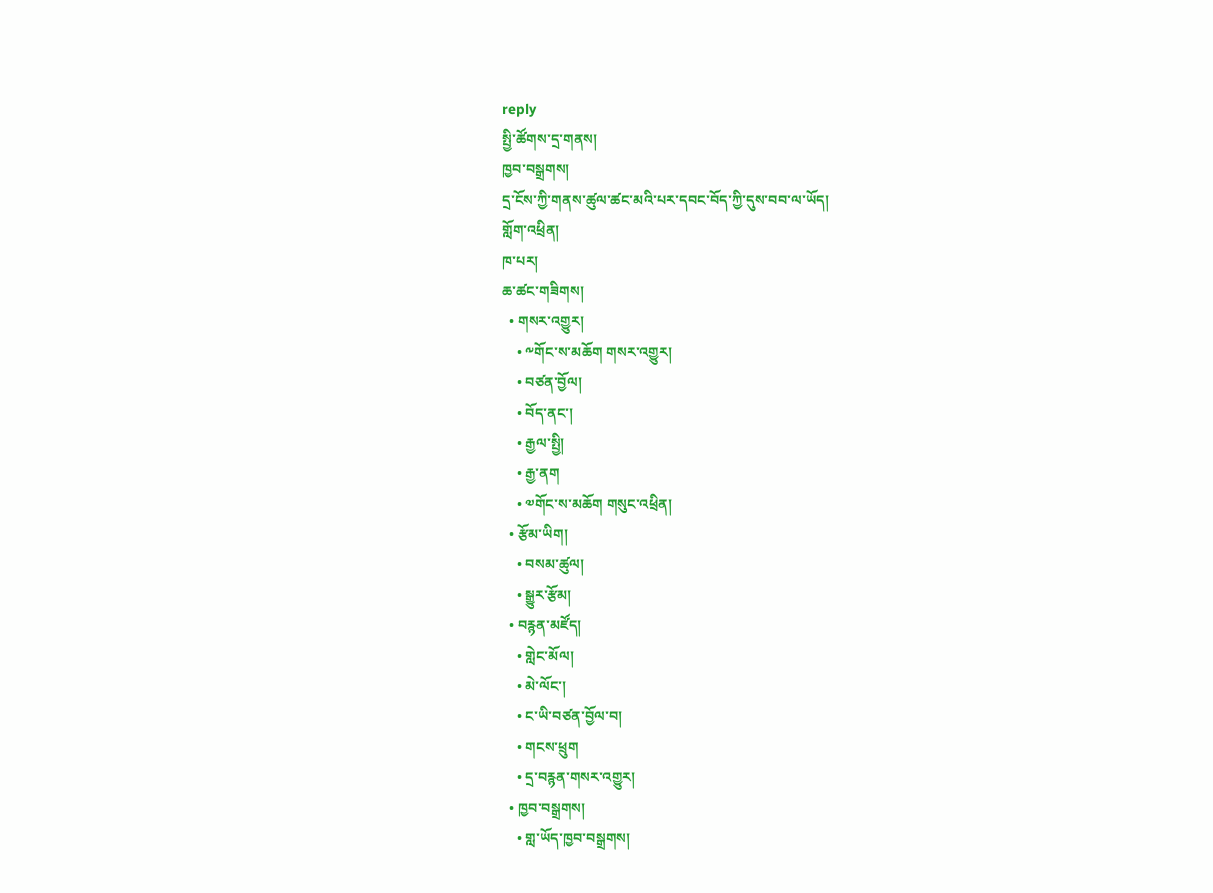reply
སྤྱི་ཚོགས་དྲ་གནས།
ཁྱབ་བསྒྲགས།
དྲ་ངོས་ཀྱི་གནས་ཚུལ་ཚང་མའི་པར་དབང་བོད་ཀྱི་དུས་བབ་ལ་ཡོད།
གློག་འཕྲིན།
ཁ་པར།
ཆ་ཚང་གཟིགས།
  • གསར་འགྱུར།
    • ༸གོང་ས་མཆོག གསར་འགྱུར།
    • བཙན་བྱོལ།
    • བོད་ནང་།
    • རྒྱལ་སྤྱི།
    • རྒྱ་ནག
    • ༧གོང་ས་མཆོག གསུང་འཕྲིན།
  • རྩོམ་ཡིག།
    • བསམ་ཚུལ།
    • སྒྱུར་རྩོམ།
  • བརྙན་མཛོད།
    • གླེང་མོལ།
    • མེ་ལོང་།
    • ང་ཡི་བཙན་བྱོལ་བ།
    • གངས་ཕྲུག
    • དྲ་བརྙན་གསར་འགྱུར།
  • ཁྱབ་བསྒྲགས།
    • གླ་ཡོད་ཁྱབ་བསྒྲགས།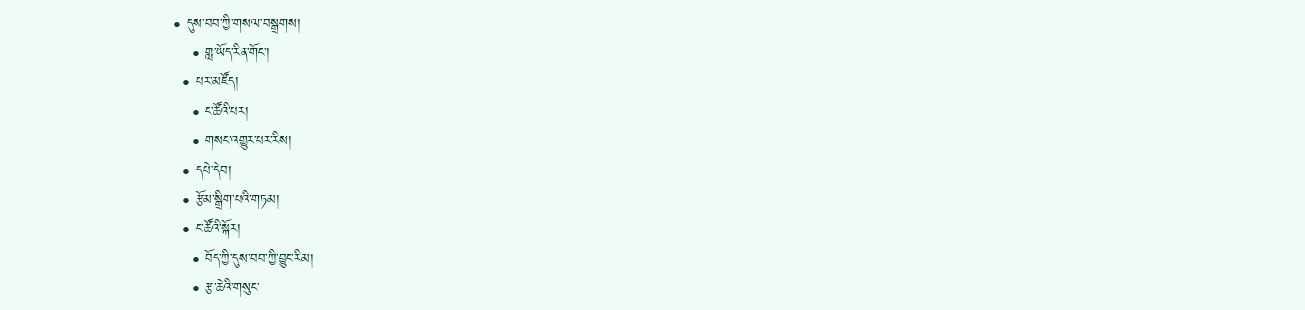• དུས་བབ་ཀྱི་གསལ་བསྒྲགས།
    • གླ་ཡོད་རིན་གོང་།
  • པར་མཛོད།
    • ང་ཚོའི་པར།
    • གསང་འགྱུར་པར་རིས།
  • དཔེ་དེབ།
  • རྩོམ་སྒྲིག་པའི་གཏམ།
  • ང་ཚོའི་སྐོར།
    • བོད་ཀྱི་དུས་བབ་ཀྱི་བྱུང་རིམ།
    • རྩ་ཆེའི་གསུང་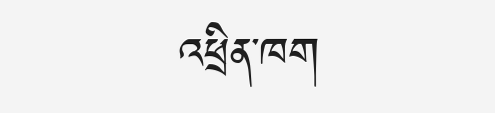འཕྲིན་ཁག